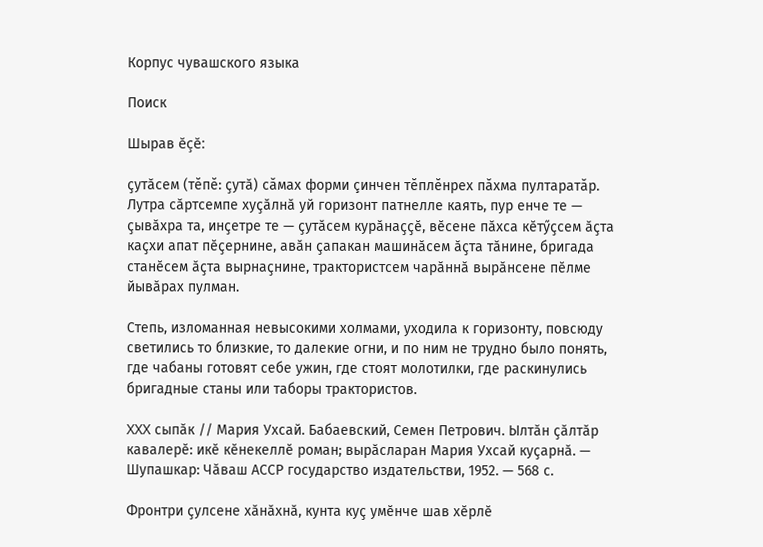Корпус чувашского языка

Поиск

Шырав ĕçĕ:

ҫутӑсем (тĕпĕ: ҫутӑ) сăмах форми çинчен тĕплĕнрех пăхма пултаратăр.
Лутра сӑртсемпе хуҫӑлнӑ уй горизонт патнелле каять, пур енче те — ҫывӑхра та, инҫетре те — ҫутӑсем курӑнаҫҫӗ, вӗсене пӑхса кӗтӳҫсем ӑҫта каҫхи апат пӗҫернине, авӑн ҫапакан машинӑсем ӑҫта тӑнине, бригада станӗсем ӑҫта вырнаҫнине, трактористсем чарӑннӑ вырӑнсене пӗлме йывӑрах пулман.

Степь, изломанная невысокими холмами, уходила к горизонту, повсюду светились то близкие, то далекие огни, и по ним не трудно было понять, где чабаны готовят себе ужин, где стоят молотилки, где раскинулись бригадные станы или таборы трактористов.

XXX сыпӑк // Мария Ухсай. Бабаевский, Семен Петрович. Ылтӑн ҫӑлтӑр кавалерӗ: икӗ кӗнекеллӗ роман; вырӑсларан Мария Ухсай куҫарнӑ. — Шупашкар: Чӑваш АССР государство издательстви, 1952. — 568 с.

Фронтри ҫулсене хӑнӑхнӑ, кунта куҫ умӗнче шав хӗрлӗ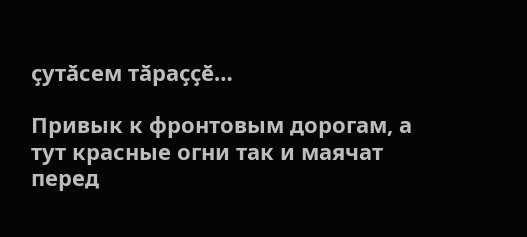ҫутӑсем тӑраҫҫӗ…

Привык к фронтовым дорогам, а тут красные огни так и маячат перед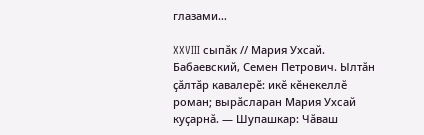глазами…

XXVIII сыпӑк // Мария Ухсай. Бабаевский, Семен Петрович. Ылтӑн ҫӑлтӑр кавалерӗ: икӗ кӗнекеллӗ роман; вырӑсларан Мария Ухсай куҫарнӑ. — Шупашкар: Чӑваш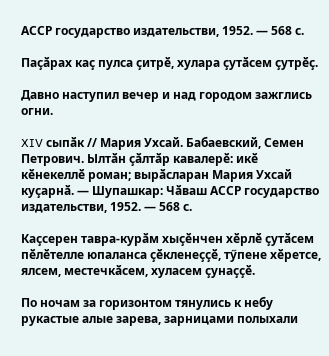АССР государство издательстви, 1952. — 568 с.

Паҫӑрах каҫ пулса ҫитрӗ, хулара ҫутӑсем ҫутрӗҫ.

Давно наступил вечер и над городом зажглись огни.

XIV сыпӑк // Мария Ухсай. Бабаевский, Семен Петрович. Ылтӑн ҫӑлтӑр кавалерӗ: икӗ кӗнекеллӗ роман; вырӑсларан Мария Ухсай куҫарнӑ. — Шупашкар: Чӑваш АССР государство издательстви, 1952. — 568 с.

Каҫсерен тавра-курӑм хыҫӗнчен хӗрлӗ ҫутӑсем пӗлӗтелле юпаланса ҫӗкленеҫҫӗ, тӳпене хӗретсе, ялсем, местечкӑсем, хуласем ҫунаҫҫӗ.

По ночам за горизонтом тянулись к небу рукастые алые зарева, зарницами полыхали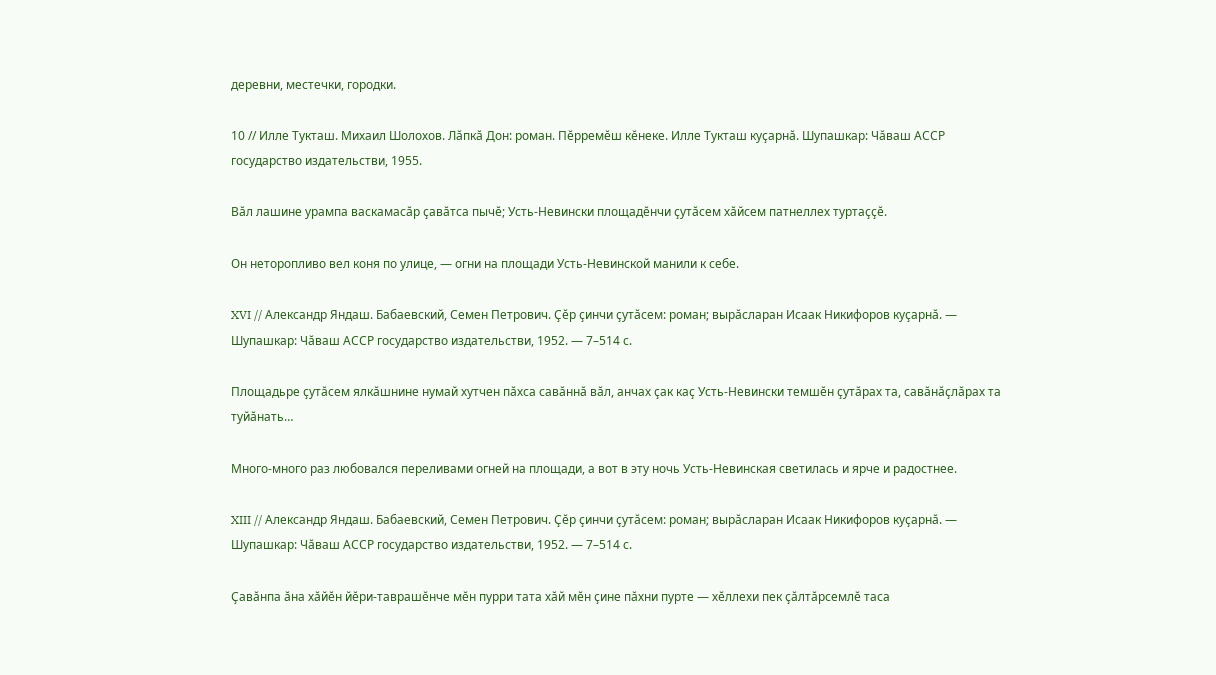деревни, местечки, городки.

10 // Илле Тукташ. Михаил Шолохов. Лӑпкӑ Дон: роман. Пӗрремӗш кӗнеке. Илле Тукташ куҫарнӑ. Шупашкар: Чӑваш АССР государство издательстви, 1955.

Вӑл лашине урампа васкамасӑр ҫавӑтса пычӗ; Усть-Невински площадӗнчи ҫутӑсем хӑйсем патнеллех туртаҫҫӗ.

Он неторопливо вел коня по улице, — огни на площади Усть-Невинской манили к себе.

XVI // Александр Яндаш. Бабаевский, Семен Петрович. Ҫӗр ҫинчи ҫутӑсем: роман; вырӑсларан Исаак Никифоров куҫарнӑ. — Шупашкар: Чӑваш АССР государство издательстви, 1952. — 7–514 с.

Площадьре ҫутӑсем ялкӑшнине нумай хутчен пӑхса савӑннӑ вӑл, анчах ҫак каҫ Усть-Невински темшӗн ҫутӑрах та, савӑнӑҫлӑрах та туйӑнать…

Много-много раз любовался переливами огней на площади, а вот в эту ночь Усть-Невинская светилась и ярче и радостнее.

XIII // Александр Яндаш. Бабаевский, Семен Петрович. Ҫӗр ҫинчи ҫутӑсем: роман; вырӑсларан Исаак Никифоров куҫарнӑ. — Шупашкар: Чӑваш АССР государство издательстви, 1952. — 7–514 с.

Ҫавӑнпа ӑна хӑйӗн йӗри-таврашӗнче мӗн пурри тата хӑй мӗн ҫине пӑхни пурте — хӗллехи пек ҫӑлтӑрсемлӗ таса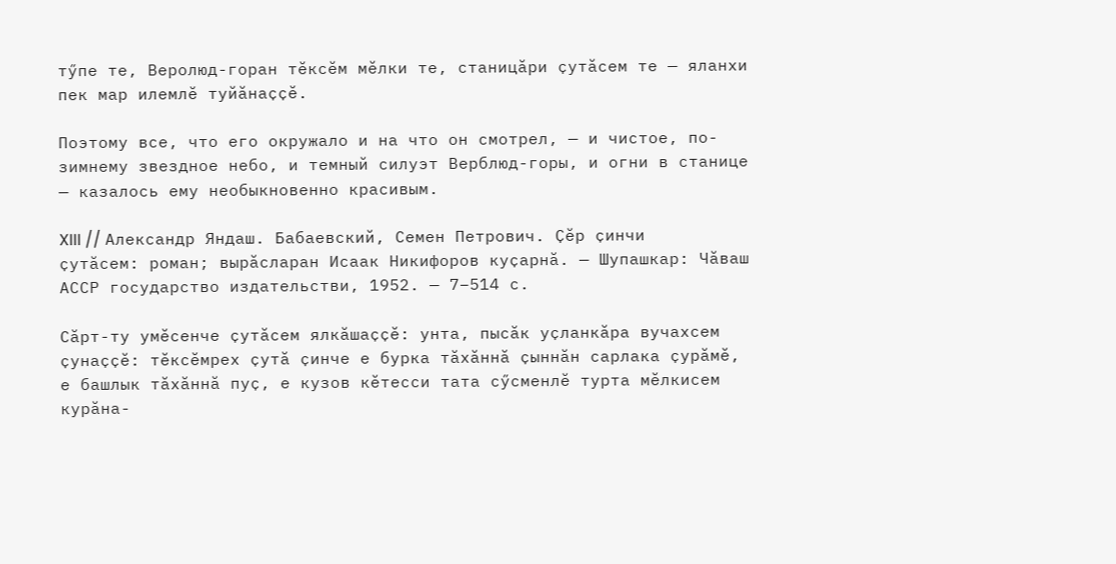тӳпе те, Веролюд-горан тӗксӗм мӗлки те, станицӑри ҫутӑсем те — яланхи пек мар илемлӗ туйӑнаҫҫӗ.

Поэтому все, что его окружало и на что он смотрел, — и чистое, по-зимнему звездное небо, и темный силуэт Верблюд-горы, и огни в станице — казалось ему необыкновенно красивым.

XIII // Александр Яндаш. Бабаевский, Семен Петрович. Ҫӗр ҫинчи ҫутӑсем: роман; вырӑсларан Исаак Никифоров куҫарнӑ. — Шупашкар: Чӑваш АССР государство издательстви, 1952. — 7–514 с.

Сӑрт-ту умӗсенче ҫутӑсем ялкӑшаҫҫӗ: унта, пысӑк уҫланкӑра вучахсем ҫунаҫҫӗ: тӗксӗмрех ҫутӑ ҫинче е бурка тӑхӑннӑ ҫыннӑн сарлака ҫурӑмӗ, е башлык тӑхӑннӑ пуҫ, е кузов кӗтесси тата сӳсменлӗ турта мӗлкисем курӑна-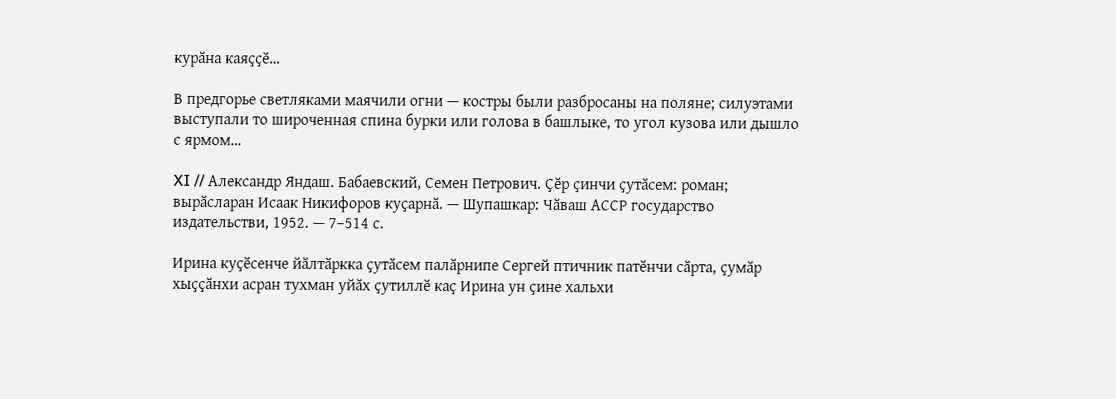курӑна каяҫҫӗ…

В предгорье светляками маячили огни — костры были разбросаны на поляне; силуэтами выступали то широченная спина бурки или голова в башлыке, то угол кузова или дышло с ярмом…

XI // Александр Яндаш. Бабаевский, Семен Петрович. Ҫӗр ҫинчи ҫутӑсем: роман; вырӑсларан Исаак Никифоров куҫарнӑ. — Шупашкар: Чӑваш АССР государство издательстви, 1952. — 7–514 с.

Ирина куҫӗсенче йӑлтӑркка ҫутӑсем палӑрнипе Сергей птичник патӗнчи сӑрта, ҫумӑр хыҫҫӑнхи асран тухман уйӑх ҫутиллӗ каҫ Ирина ун ҫине хальхи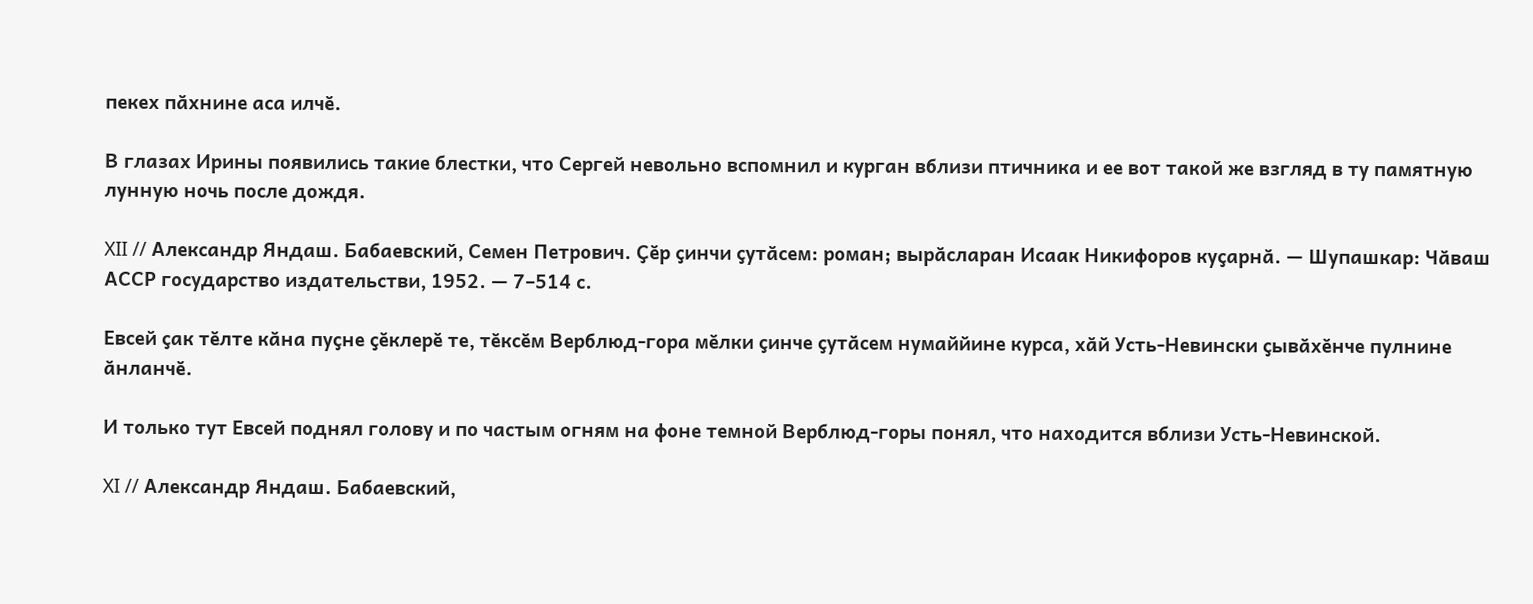пекех пӑхнине аса илчӗ.

В глазах Ирины появились такие блестки, что Сергей невольно вспомнил и курган вблизи птичника и ее вот такой же взгляд в ту памятную лунную ночь после дождя.

XII // Александр Яндаш. Бабаевский, Семен Петрович. Ҫӗр ҫинчи ҫутӑсем: роман; вырӑсларан Исаак Никифоров куҫарнӑ. — Шупашкар: Чӑваш АССР государство издательстви, 1952. — 7–514 с.

Евсей ҫак тӗлте кӑна пуҫне ҫӗклерӗ те, тӗксӗм Верблюд-гора мӗлки ҫинче ҫутӑсем нумаййине курса, хӑй Усть-Невински ҫывӑхӗнче пулнине ӑнланчӗ.

И только тут Евсей поднял голову и по частым огням на фоне темной Верблюд-горы понял, что находится вблизи Усть-Невинской.

XI // Александр Яндаш. Бабаевский,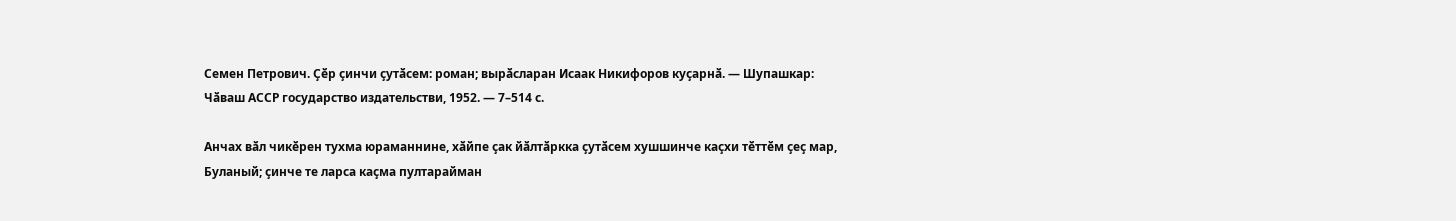Семен Петрович. Ҫӗр ҫинчи ҫутӑсем: роман; вырӑсларан Исаак Никифоров куҫарнӑ. — Шупашкар: Чӑваш АССР государство издательстви, 1952. — 7–514 с.

Анчах вӑл чикӗрен тухма юраманнине, хӑйпе ҫак йӑлтӑркка ҫутӑсем хушшинче каҫхи тӗттӗм ҫеҫ мар, Буланый; ҫинче те ларса каҫма пултарайман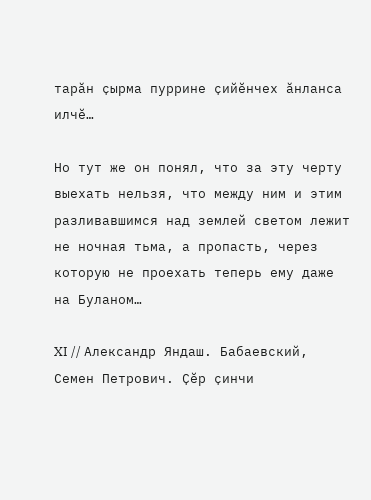тарӑн ҫырма пуррине ҫийӗнчех ӑнланса илчӗ…

Но тут же он понял, что за эту черту выехать нельзя, что между ним и этим разливавшимся над землей светом лежит не ночная тьма, а пропасть, через которую не проехать теперь ему даже на Буланом…

XI // Александр Яндаш. Бабаевский, Семен Петрович. Ҫӗр ҫинчи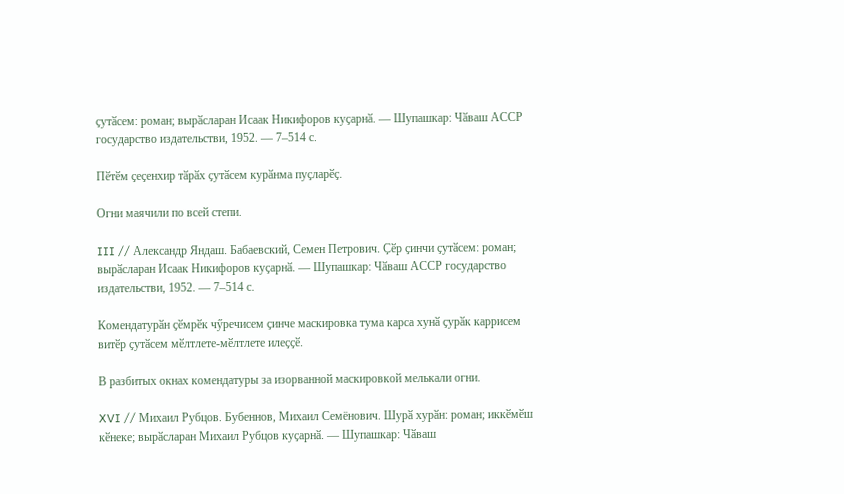ҫутӑсем: роман; вырӑсларан Исаак Никифоров куҫарнӑ. — Шупашкар: Чӑваш АССР государство издательстви, 1952. — 7–514 с.

Пӗтӗм ҫеҫенхир тӑрӑх ҫутӑсем курӑнма пуҫларӗҫ.

Огни маячили по всей степи.

III // Александр Яндаш. Бабаевский, Семен Петрович. Ҫӗр ҫинчи ҫутӑсем: роман; вырӑсларан Исаак Никифоров куҫарнӑ. — Шупашкар: Чӑваш АССР государство издательстви, 1952. — 7–514 с.

Комендатурӑн ҫӗмрӗк чӳречисем ҫинче маскировка тума карса хунӑ ҫурӑк каррисем витӗр ҫутӑсем мӗлтлете-мӗлтлете илеҫҫӗ.

В разбитых окнах комендатуры за изорванной маскировкой мелькали огни.

XVI // Михаил Рубцов. Бубеннов, Михаил Семёнович. Шурӑ хурӑн: роман; иккӗмӗш кӗнеке; вырӑсларан Михаил Рубцов куҫарнӑ. — Шупашкар: Чӑваш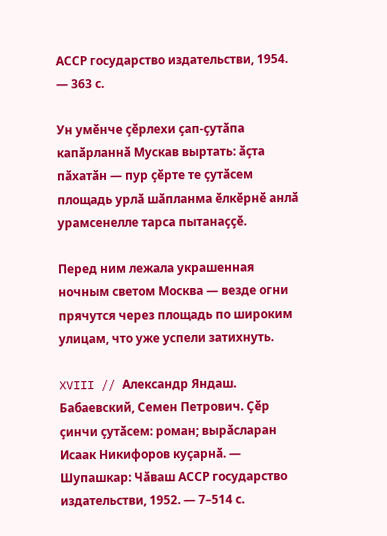АССР государство издательстви, 1954. — 363 с.

Ун умӗнче ҫӗрлехи ҫап-ҫутӑпа капӑрланнӑ Мускав выртать: ӑҫта пӑхатӑн — пур ҫӗрте те ҫутӑсем площадь урлӑ шӑпланма ӗлкӗрнӗ анлӑ урамсенелле тарса пытанаҫҫӗ.

Перед ним лежала украшенная ночным светом Москва — везде огни прячутся через площадь по широким улицам, что уже успели затихнуть.

XVIII // Александр Яндаш. Бабаевский, Семен Петрович. Ҫӗр ҫинчи ҫутӑсем: роман; вырӑсларан Исаак Никифоров куҫарнӑ. — Шупашкар: Чӑваш АССР государство издательстви, 1952. — 7–514 с.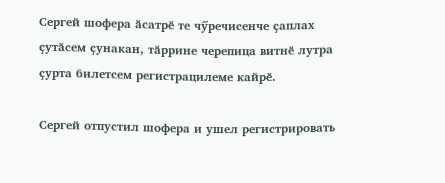Сергей шофера ӑсатрӗ те чӳречисенче ҫаплах ҫутӑсем ҫунакан, тӑррине черепица витнӗ лутра ҫурта билетсем регистрацилеме кайрӗ.

Сергей отпустил шофера и ушел регистрировать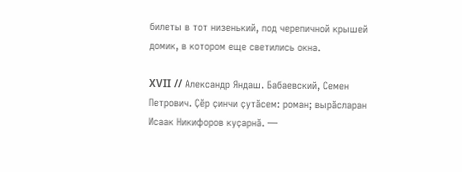билеты в тот низенький, под черепичной крышей домик, в котором еще светились окна.

XVII // Александр Яндаш. Бабаевский, Семен Петрович. Ҫӗр ҫинчи ҫутӑсем: роман; вырӑсларан Исаак Никифоров куҫарнӑ. —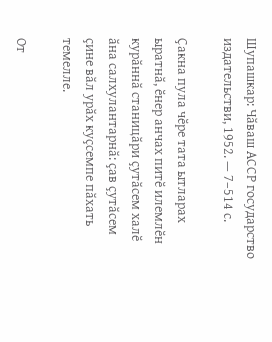Шупашкар: Чӑваш АССР государство издательстви, 1952. — 7–514 с.

Ҫакна пула чӗре тата ытларах ыратнӑ, ӗнер анчах питӗ илемлӗн курӑннӑ станицӑри ҫутӑсем халӗ ӑна салхулантарнӑ: ҫав ҫутӑсем ҫине вӑл урӑх куҫсемпе пӑхать темелле.

От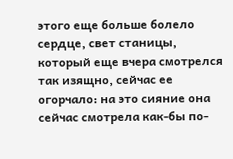этого еще больше болело сердце, свет станицы, который еще вчера смотрелся так изящно, сейчас ее огорчало: на это сияние она сейчас смотрела как-бы по-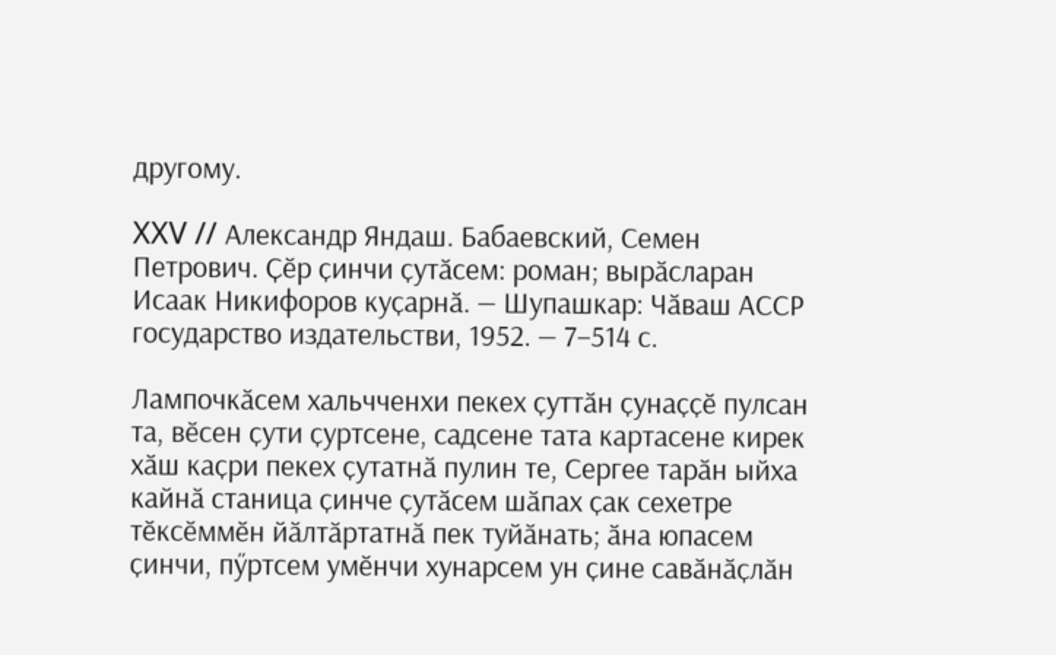другому.

XXV // Александр Яндаш. Бабаевский, Семен Петрович. Ҫӗр ҫинчи ҫутӑсем: роман; вырӑсларан Исаак Никифоров куҫарнӑ. — Шупашкар: Чӑваш АССР государство издательстви, 1952. — 7–514 с.

Лампочкӑсем хальчченхи пекех ҫуттӑн ҫунаҫҫӗ пулсан та, вӗсен ҫути ҫуртсене, садсене тата картасене кирек хӑш каҫри пекех ҫутатнӑ пулин те, Сергее тарӑн ыйха кайнӑ станица ҫинче ҫутӑсем шӑпах ҫак сехетре тӗксӗммӗн йӑлтӑртатнӑ пек туйӑнать; ӑна юпасем ҫинчи, пӳртсем умӗнчи хунарсем ун ҫине савӑнӑҫлӑн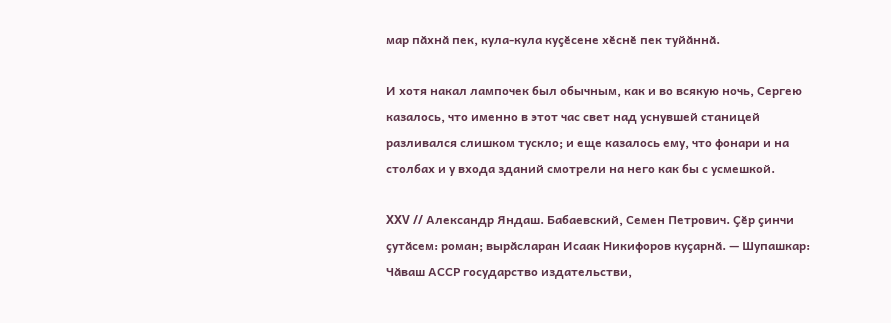мар пӑхнӑ пек, кула-кула куҫӗсене хӗснӗ пек туйӑннӑ.

И хотя накал лампочек был обычным, как и во всякую ночь, Сергею казалось, что именно в этот час свет над уснувшей станицей разливался слишком тускло; и еще казалось ему, что фонари и на столбах и у входа зданий смотрели на него как бы с усмешкой.

XXV // Александр Яндаш. Бабаевский, Семен Петрович. Ҫӗр ҫинчи ҫутӑсем: роман; вырӑсларан Исаак Никифоров куҫарнӑ. — Шупашкар: Чӑваш АССР государство издательстви,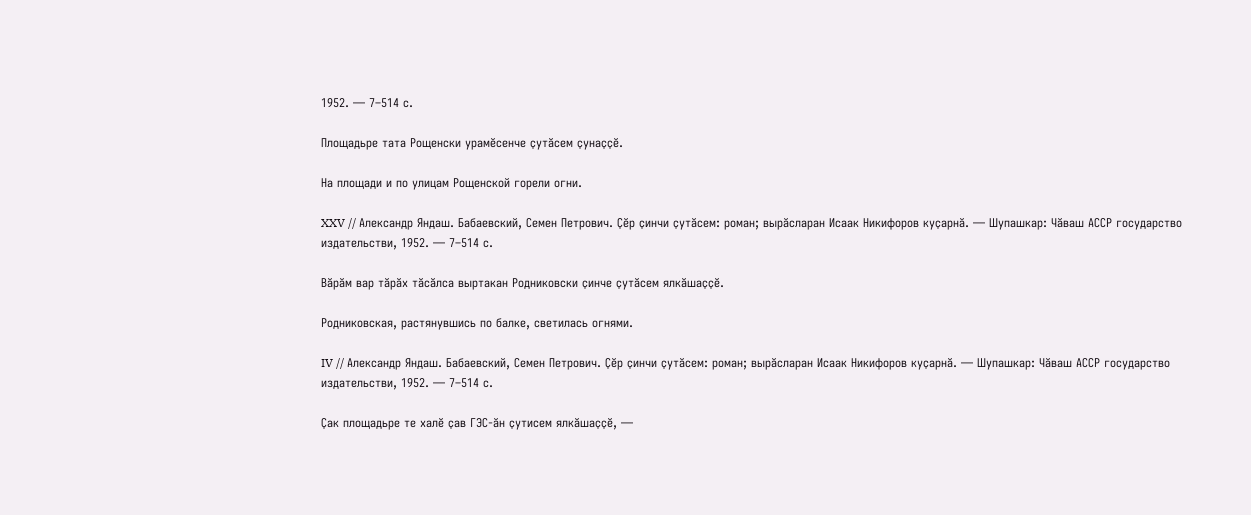1952. — 7–514 с.

Площадьре тата Рощенски урамӗсенче ҫутӑсем ҫунаҫҫӗ.

На площади и по улицам Рощенской горели огни.

XXV // Александр Яндаш. Бабаевский, Семен Петрович. Ҫӗр ҫинчи ҫутӑсем: роман; вырӑсларан Исаак Никифоров куҫарнӑ. — Шупашкар: Чӑваш АССР государство издательстви, 1952. — 7–514 с.

Вӑрӑм вар тӑрӑх тӑсӑлса выртакан Родниковски ҫинче ҫутӑсем ялкӑшаҫҫӗ.

Родниковская, растянувшись по балке, светилась огнями.

IV // Александр Яндаш. Бабаевский, Семен Петрович. Ҫӗр ҫинчи ҫутӑсем: роман; вырӑсларан Исаак Никифоров куҫарнӑ. — Шупашкар: Чӑваш АССР государство издательстви, 1952. — 7–514 с.

Ҫак площадьре те халӗ ҫав ГЭС-ӑн ҫутисем ялкӑшаҫҫӗ, —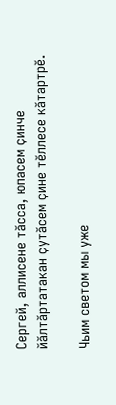Сергей, аллисене тӑсса, юпасем ҫинче йӑлтӑртатакан ҫутӑсем ҫине тӗллесе кӑтартрӗ.

Чьим светом мы уже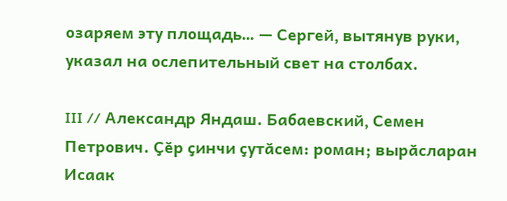озаряем эту площадь… — Сергей, вытянув руки, указал на ослепительный свет на столбах.

III // Александр Яндаш. Бабаевский, Семен Петрович. Ҫӗр ҫинчи ҫутӑсем: роман; вырӑсларан Исаак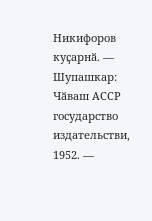Никифоров куҫарнӑ. — Шупашкар: Чӑваш АССР государство издательстви, 1952. —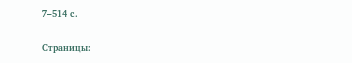7–514 с.

Страницы: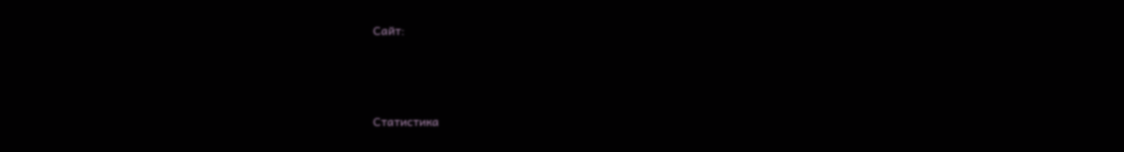Сайт:



Статистика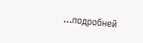...подробней